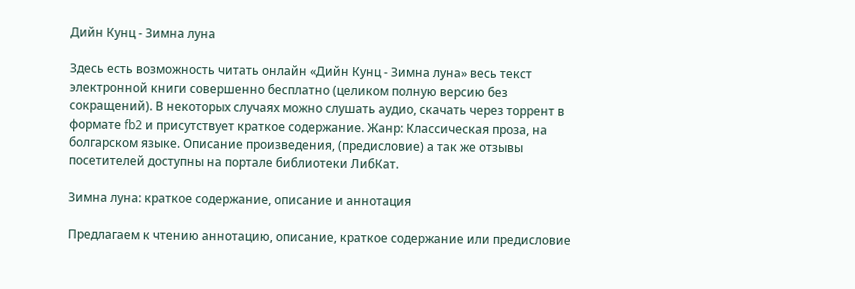Дийн Кунц - Зимна луна

Здесь есть возможность читать онлайн «Дийн Кунц - Зимна луна» весь текст электронной книги совершенно бесплатно (целиком полную версию без сокращений). В некоторых случаях можно слушать аудио, скачать через торрент в формате fb2 и присутствует краткое содержание. Жанр: Классическая проза, на болгарском языке. Описание произведения, (предисловие) а так же отзывы посетителей доступны на портале библиотеки ЛибКат.

Зимна луна: краткое содержание, описание и аннотация

Предлагаем к чтению аннотацию, описание, краткое содержание или предисловие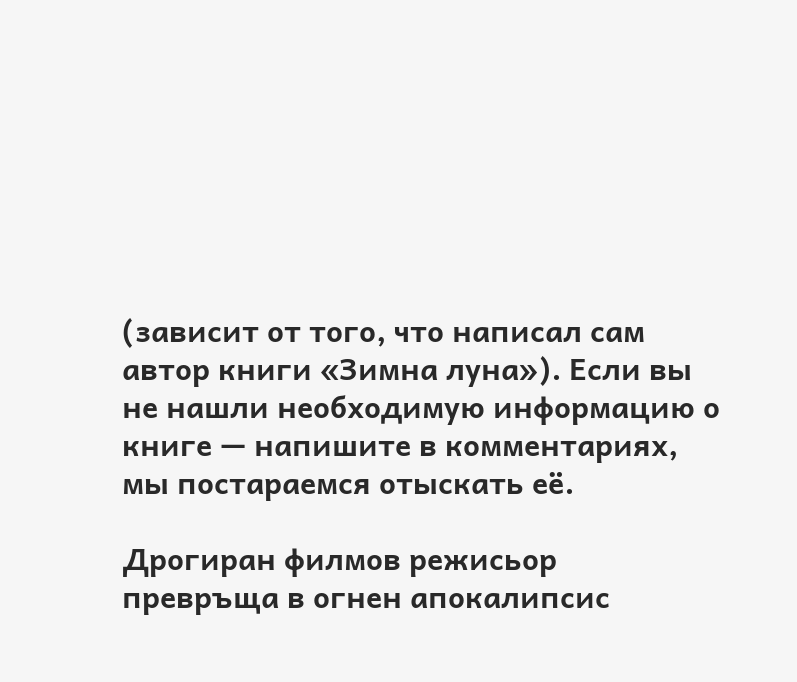(зависит от того, что написал сам автор книги «Зимна луна»). Если вы не нашли необходимую информацию о книге — напишите в комментариях, мы постараемся отыскать её.

Дрогиран филмов режисьор превръща в огнен апокалипсис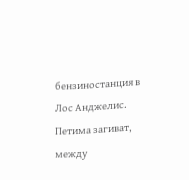бензиностанция в Лос Анджелис. Петима загиват, между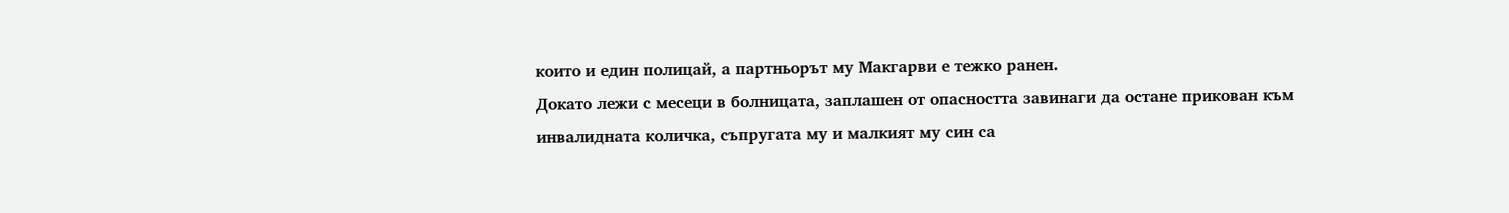които и един полицай, а партньорът му Макгарви е тежко ранен.
Докато лежи с месеци в болницата, заплашен от опасността завинаги да остане прикован към инвалидната количка, съпругата му и малкият му син са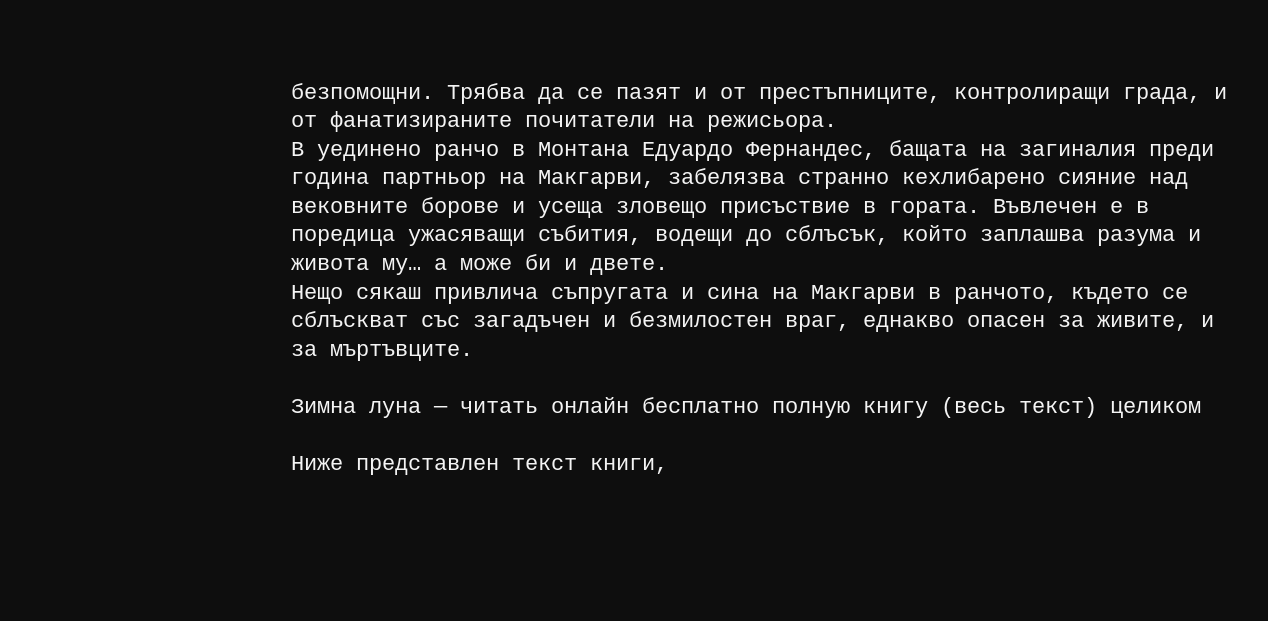безпомощни. Трябва да се пазят и от престъпниците, контролиращи града, и от фанатизираните почитатели на режисьора.
В уединено ранчо в Монтана Едуардо Фернандес, бащата на загиналия преди година партньор на Макгарви, забелязва странно кехлибарено сияние над вековните борове и усеща зловещо присъствие в гората. Въвлечен е в поредица ужасяващи събития, водещи до сблъсък, който заплашва разума и живота му… а може би и двете.
Нещо сякаш привлича съпругата и сина на Макгарви в ранчото, където се сблъскват със загадъчен и безмилостен враг, еднакво опасен за живите, и за мъртъвците.

Зимна луна — читать онлайн бесплатно полную книгу (весь текст) целиком

Ниже представлен текст книги,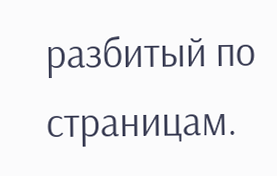разбитый по страницам.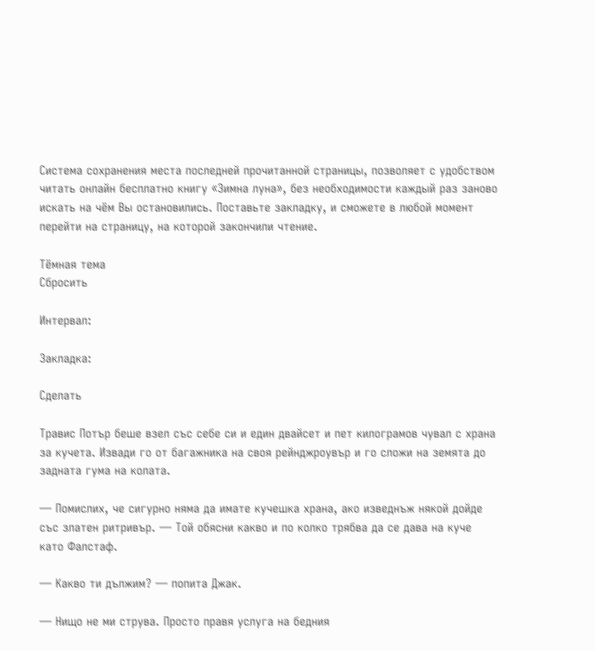Система сохранения места последней прочитанной страницы, позволяет с удобством читать онлайн бесплатно книгу «Зимна луна», без необходимости каждый раз заново искать на чём Вы остановились. Поставьте закладку, и сможете в любой момент перейти на страницу, на которой закончили чтение.

Тёмная тема
Сбросить

Интервал:

Закладка:

Сделать

Травис Потър беше взел със себе си и един двайсет и пет килограмов чувал с храна за кучета. Извади го от багажника на своя рейнджроувър и го сложи на земята до задната гума на колата.

— Помислих, че сигурно няма да имате кучешка храна, ако изведнъж някой дойде със златен ритривър. — Той обясни какво и по колко трябва да се дава на куче като Фалстаф.

— Какво ти дължим? — попита Джак.

— Нищо не ми струва. Просто правя услуга на бедния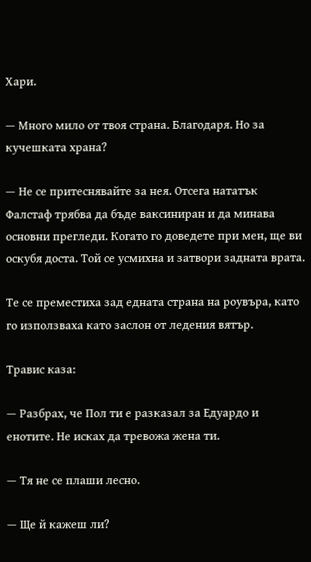Хари.

— Много мило от твоя страна. Благодаря. Но за кучешката храна?

— Не се притеснявайте за нея. Отсега нататък Фалстаф трябва да бъде ваксиниран и да минава основни прегледи. Когато го доведете при мен, ще ви оскубя доста. Той се усмихна и затвори задната врата.

Те се преместиха зад едната страна на роувъра, като го използваха като заслон от ледения вятър.

Травис каза:

— Разбрах, че Пол ти е разказал за Едуардо и енотите. Не исках да тревожа жена ти.

— Тя не се плаши лесно.

— Ще й кажеш ли?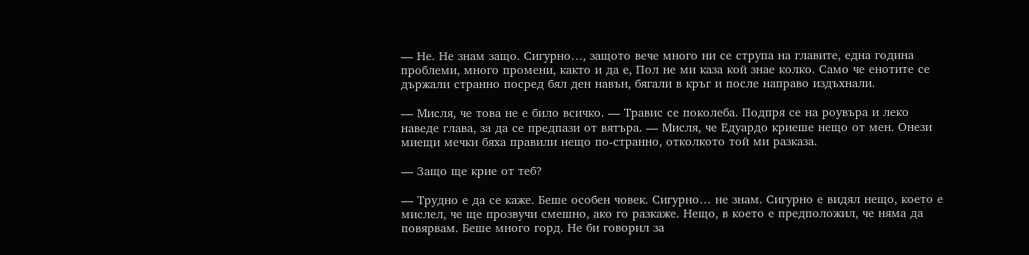— Не. Не знам защо. Сигурно…, защото вече много ни се струпа на главите, една година проблеми, много промени, както и да е, Пол не ми каза кой знае колко. Само че енотите се държали странно посред бял ден навън, бягали в кръг и после направо издъхнали.

— Мисля, че това не е било всичко. — Травис се поколеба. Подпря се на роувъра и леко наведе глава, за да се предпази от вятъра. — Мисля, че Едуардо криеше нещо от мен. Онези миещи мечки бяха правили нещо по-странно, отколкото той ми разказа.

— Защо ще крие от теб?

— Трудно е да се каже. Беше особен човек. Сигурно… не знам. Сигурно е видял нещо, което е мислел, че ще прозвучи смешно, ако го разкаже. Нещо, в което е предположил, че няма да повярвам. Беше много горд. Не би говорил за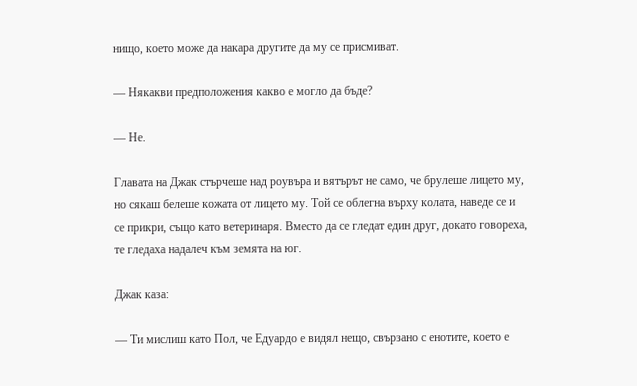нищо, което може да накара другите да му се присмиват.

— Някакви предположения какво е могло да бъде?

— Не.

Главата на Джак стърчеше над роувъра и вятърът не само, че брулеше лицето му, но сякаш белеше кожата от лицето му. Той се облегна върху колата, наведе се и се прикри, също като ветеринаря. Вместо да се гледат един друг, докато говореха, те гледаха надалеч към земята на юг.

Джак каза:

— Ти мислиш като Пол, че Едуардо е видял нещо, свързано с енотите, което е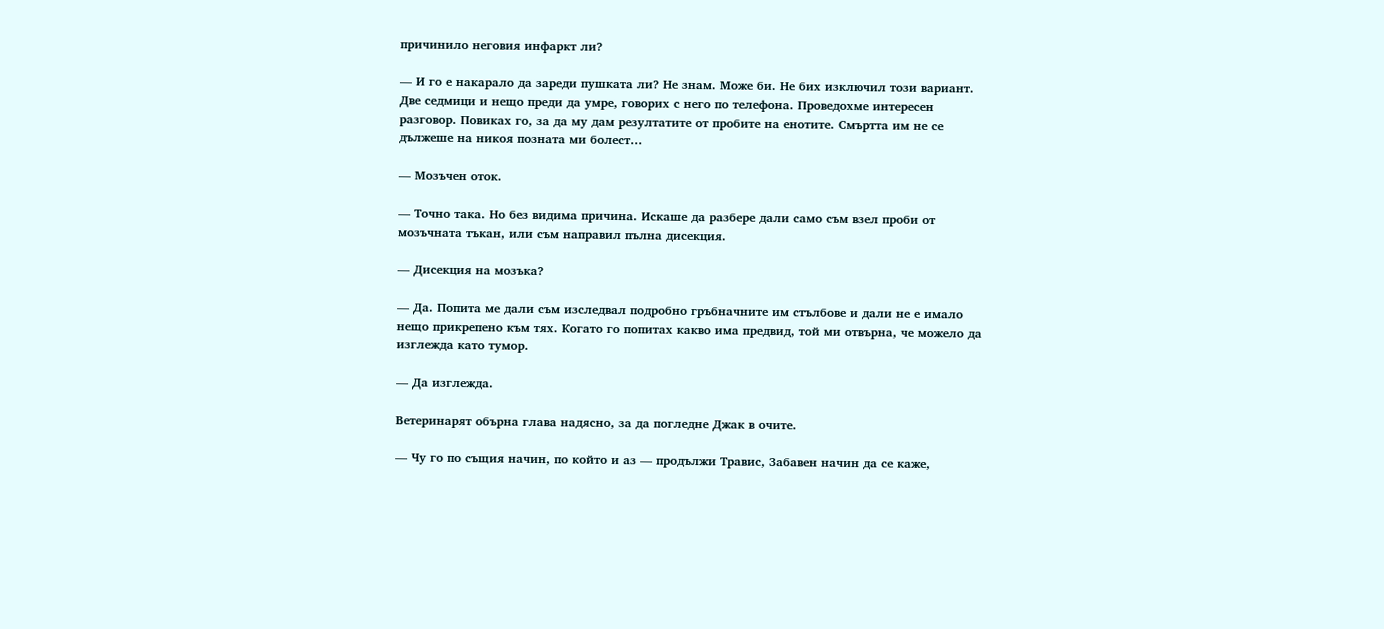причинило неговия инфаркт ли?

— И го е накарало да зареди пушката ли? Не знам. Може би. Не бих изключил този вариант. Две седмици и нещо преди да умре, говорих с него по телефона. Проведохме интересен разговор. Повиках го, за да му дам резултатите от пробите на енотите. Смъртта им не се дължеше на никоя позната ми болест…

— Мозъчен оток.

— Точно така. Но без видима причина. Искаше да разбере дали само съм взел проби от мозъчната тъкан, или съм направил пълна дисекция.

— Дисекция на мозъка?

— Да. Попита ме дали съм изследвал подробно гръбначните им стълбове и дали не е имало нещо прикрепено към тях. Когато го попитах какво има предвид, той ми отвърна, че можело да изглежда като тумор.

— Да изглежда.

Ветеринарят обърна глава надясно, за да погледне Джак в очите.

— Чу го по същия начин, по който и аз — продължи Травис, Забавен начин да се каже,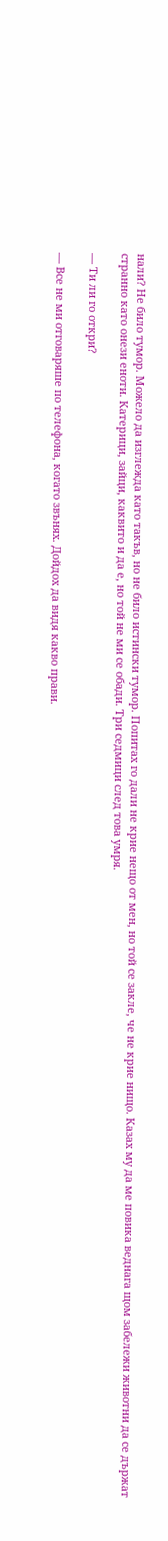нали? Не било тумор. Можело да изглежда като такъв, но не било истински тумор. Попитах го дали не крие нещо от мен, но той се закле, че не крие нищо. Казах му да ме повика веднага щом забележи животни да се държат странно като онези еноти. Катерици, зайци, каквито и да е, но той не ми се обади. Три седмици след това умря.

— Ти ли го откри?

— Все не ми отговаряше по телефона, когато звънях. Дойдох да видя какво прави.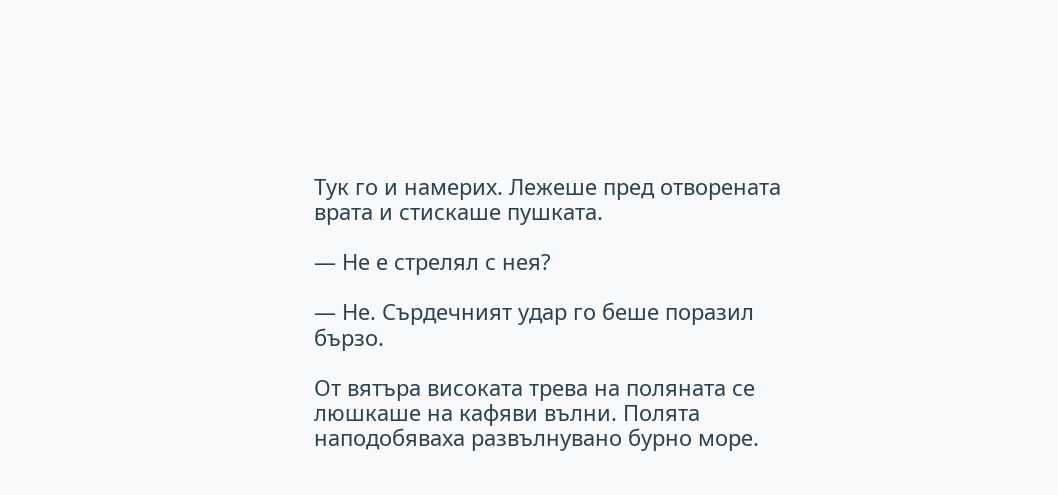Тук го и намерих. Лежеше пред отворената врата и стискаше пушката.

— Не е стрелял с нея?

— Не. Сърдечният удар го беше поразил бързо.

От вятъра високата трева на поляната се люшкаше на кафяви вълни. Полята наподобяваха развълнувано бурно море.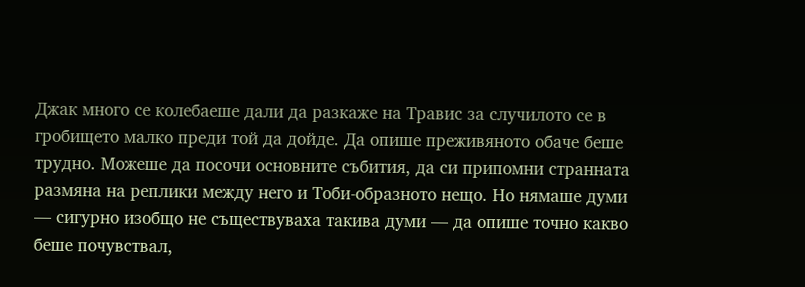Джак много се колебаеше дали да разкаже на Травис за случилото се в гробището малко преди той да дойде. Да опише преживяното обаче беше трудно. Можеше да посочи основните събития, да си припомни странната размяна на реплики между него и Тоби-образното нещо. Но нямаше думи — сигурно изобщо не съществуваха такива думи — да опише точно какво беше почувствал,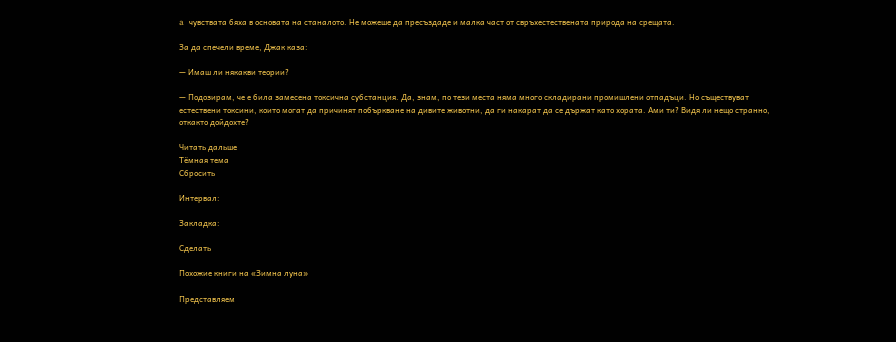a чувствата бяха в основата на станалото. Не можеше да пресъздаде и малка част от свръхестествената природа на срещата.

За да спечели време, Джак каза:

— Имаш ли някакви теории?

— Подозирам, че е била замесена токсична субстанция. Да, знам, по тези места няма много складирани промишлени отпадъци. Но съществуват естествени токсини, които могат да причинят побъркване на дивите животни, да ги накарат да се държат като хората. Ами ти? Видя ли нещо странно, откакто дойдохте?

Читать дальше
Тёмная тема
Сбросить

Интервал:

Закладка:

Сделать

Похожие книги на «Зимна луна»

Представляем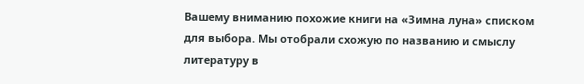Вашему вниманию похожие книги на «Зимна луна» списком для выбора. Мы отобрали схожую по названию и смыслу литературу в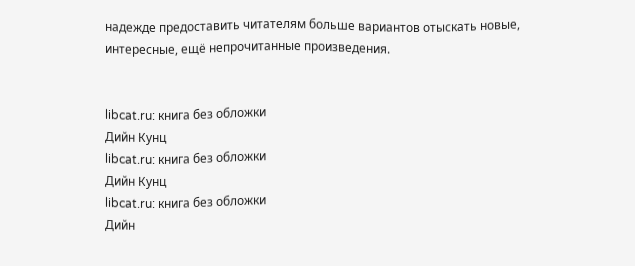надежде предоставить читателям больше вариантов отыскать новые, интересные, ещё непрочитанные произведения.


libcat.ru: книга без обложки
Дийн Кунц
libcat.ru: книга без обложки
Дийн Кунц
libcat.ru: книга без обложки
Дийн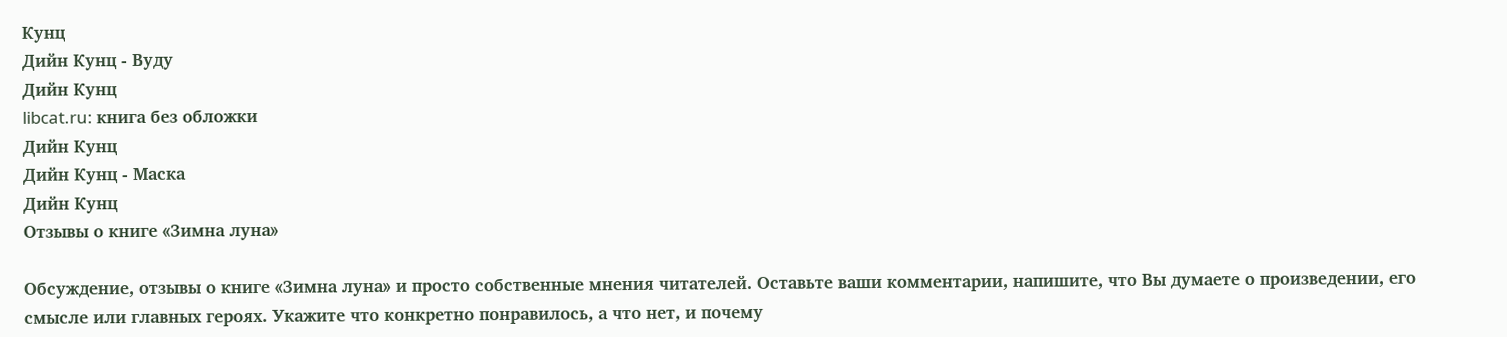Кунц
Дийн Кунц - Вуду
Дийн Кунц
libcat.ru: книга без обложки
Дийн Кунц
Дийн Кунц - Маска
Дийн Кунц
Отзывы о книге «Зимна луна»

Обсуждение, отзывы о книге «Зимна луна» и просто собственные мнения читателей. Оставьте ваши комментарии, напишите, что Вы думаете о произведении, его смысле или главных героях. Укажите что конкретно понравилось, а что нет, и почему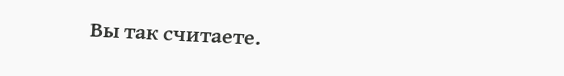Вы так считаете.